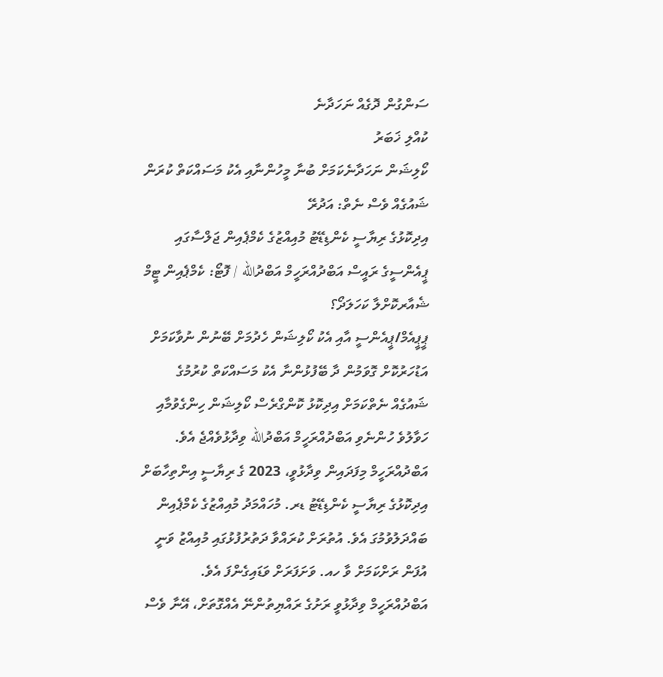ސަންގުން ދޮގެއް ނަހަދާނެ
ކުއްލި ޚަބަރު
ކޯލިޝަން ނަހަދާނެކަމަށް ބުނާ މީހުންނާއި އެކު މަސައްކަތް ކުރަން ޝައުގެއް ވެސް ނެތް: އަދުރޭ
އިދިކޮޅުގެ ރިޔާސީ ކެންޑިޑޭޓު މުއިއްޒުގެ ކެމްޕެއިން ޖަލްސާގައި ޕީއެންސީގެ ރައީސް އަބްދުއްރަހީމް އަބްދުالله / ފޮޓޯ: ކެމްޕެއިން ޓީމް
ޝެއާރކޮށްލާ ކަހަލަދޯ؟
ޕީޕީއެމް/ޕީއެންސީ އާއި އެކު ކޯލިޝަން ހެދުމަށް ބޭނުން ނުވާކަމަށް އަޑުހަރުކޮށް ގޮވަމުން ދާ ބޭފުޅުންނާ އެކު މަސައްކަތް ކުރުމުގެ ޝައުގެއް ނެތްކަމަށް އިދިކޮޅު ކޮންގްރެސް ކޯލިޝަން ހިންގެވުމާއި ހަވާލުވެ ހުންނެވި އަބްދުއްރަހީމް އަބްދުالله ވިދާޅުވެއްޖެ އެވެ.
އަބްދުއްރަހީމް މިފަދައިން ވިދާޅުވީ، 2023 ގެ ރިޔާސީ އިންތިހާބަށް އިދިކޮޅުގެ ރިޔާސީ ކެންޑިޑޭޓު ޑރ. މުހައްމަދު މުއިއްޒުގެ ކެމްޕެއިން ބައްދަލުވުމުގަ އެވެ. އުތުރަށް ކުރައްވާ ދަތުރުފުޅުގައި މުއިއްޒު ވަނީ އުފަން ރަށްކަމަށް ވާ ހއ. ވަށަފަރަށް ވަޑައިގެންފަ އެވެ.
އަބްދުއްރަހީމް ވިދާޅުވީ ރަށުގެ ރައްޔިތުންނޭ އެއްގޮތަށް، އޭނާ ވެސް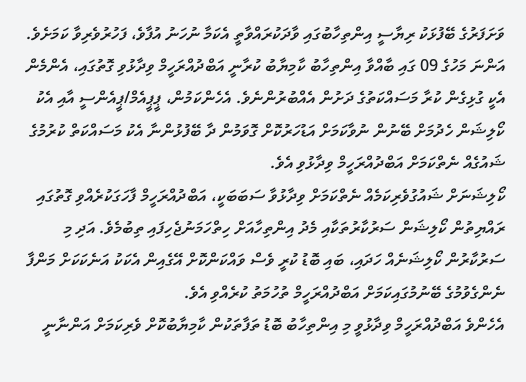ވަށަފަރުގެ ބޭފުޅަކު ރިޔާސީ އިންތިހާބުގައި ވާދަކުރައްވާތީ އެކަމާ ނުހަނު އުފާވެ، ފަހުރުވެރިވާ ކަމަށެވެ. އަންނަ މަހުގެ 09 ގައި ބާއްވާ އިންތިހާބު ކާމިޔާބު ކުރާނީ އަބްދުއްރަހީމް ވިދާޅުވި ގޮތުގައި، އެންމެން އެކީ ގުޅިގެން ކުރާ މަސައްކަތުގެ ދަށުން އެއްބުރުންނެވެ. އެހެންކަމުން، ޕީޕީއެމް/ޕީއެންސީ އާއި އެކު ކޯލިޝަން ހެދުމަށް ބޭނުން ނުވާކަމަށް އަޑުހަރުކޮށް ގޮވަމުން ދާ ބޭފުޅުންނާ އެކު މަސައްކަތް ކުރުމުގެ ޝައުގެއް ނެތްކަމަށް އަބްދުއްރަހީމް ވިދާޅުވި އެވެ.
ކޯލިޝަނަށް ޝައުގުވެރިކަމެއް ނެތްކަމަށް ވިދާޅުވާ ސަބަބަކީ، އަބްދުއްރަހީމް ފާހަގަކުރެއްވި ގޮތުގައި ރައްޔިތުން ކޯލިޝަން ސަރުކާރުތަކާއި މެދު އިންތިހާއަށް ހިތްހަމަނުޖެހިފައި ތިބުމެވެ. އަދި މި ސަރުކާރުން ކޯލިޝަނެއް ހަދައި، ބައި ބޮޑު ކުރީ ވެސް ވައްކަންކޮށް އޭގެއިން އެކަކު އަނެކަކަށް މަންފާ ނެންގެވުމުގެ ބޭނުމުގައިކަމަށް އަބްދުއްރަހީމް ތުހުމަތު ކުރެއްވި އެވެ.
އެހެންވެ އަބްދުއްރަހީމް ވިދާޅުވީ މި އިންތިހާބު ބޮޑު ތަފާތަކުން ކާމިޔާބުކޮށް ވެރިކަމަށް އަންނާނީ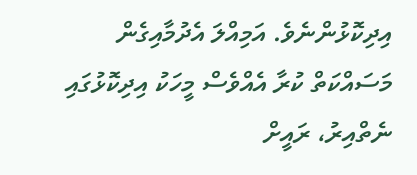އިދިކޮޅުންނެވެ. އަމިއްލަ އެދުމާއިގެން މަސައްކަތް ކުރާ އެއްވެސް މީހަކު އިދިކޮޅުގައި ނެތްއިރު، ރައީށް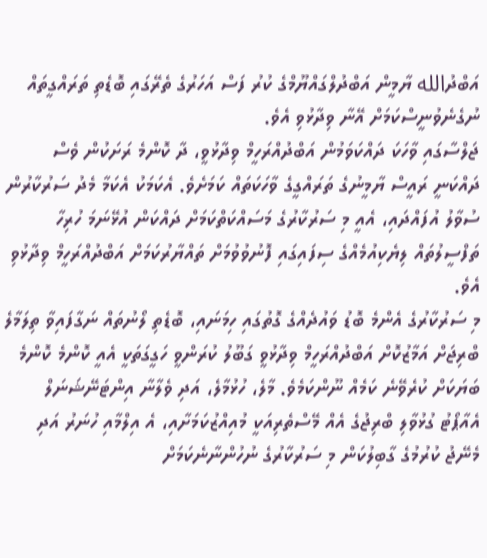އަބްދުالله ޔާމީން އަބްދުލްގައްޔޫމްގެ ކުރު ފަސް އަހަރުގެ ތެރޭގައި ބޮޑެތި ތަރައްގީތައް ނުގެނެވުނީސްކަމަށް އޭނާ ވިދާޅުވި އެވެ.
ޖަލްސާގައި ވާހަކަ ދައްކަވަމުން އަބްދުއްރަހީމް ވިދާޅުވީ، ދާ ކޮންމެ ރަށަކުން ވެސް ދައްކަނީ ރައީސް ޔާމީނުގެ ތަރައްގީގެ ވާހަކަތައް ކަމަށެވެ. އެކަމަކު އެކަމާ މެދު ސަރުކާރުން ސުވާލު އުފައްދައި، އެއީ މި ސަރުކާރުގެ މަސައްކަތްކަމަށް ދައްކަން އުޅޭނަމަ ހުރިހާ ތަފްސީލުތައް ލިޔެކިއުމެއްގެ ސިފައިގައި ފޮނުވުވުމަށް ތައްޔާރުކަމަށް އަބްދުއްރަހީމް ވިދާޅުވި އެވެ.
މި ސަރުކާރުގެ އެންމެ ބޮޑު ވައުދެއްގެ ގޮތުގައި ހިމަނައި، ބޮޑެތި ލޯނުތައް ނަގާފައިވާ ތިލަމާލެ ބްރިޖަށް އަމާޒުކޮށް އަބްދުއްރަހީމް ވިދާޅުވީ ގަބޫލު ކުރަންވީ ހަގީގަތަކީ އެއީ ކޮންމެ ކޮންމެ ބަޔަކަށް ކުރެވޭނެ ކަމެއް ނޫންކަމެވެ. މާލެ، ހުޅުމާލެ، އަދި ވެލާނާ އިންޓަނޭޝަނަލް އެއާޕޯޓު ގުޅުވާލި ބްރިޖުގެ އެއް މޭސްތެރިއަކީ މުއިއްޒުކަމަށާއި، އެ އިލްމާއި ހުނަރު އަދި މެނޭޖު ކުރުމުގެ ގާބިލުކަން މި ސަރުކާރުގެ ނުހުންނާނެކަމަށް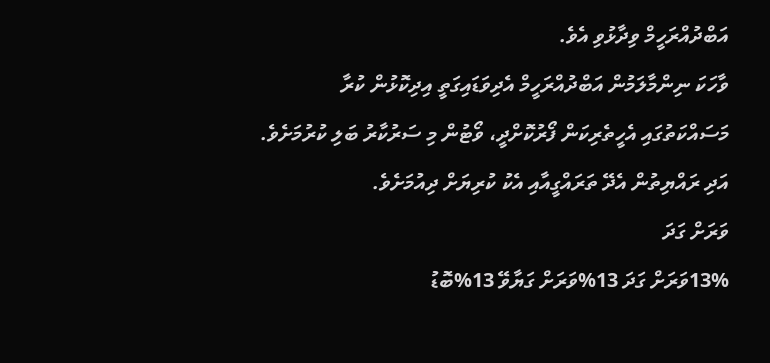އަބްދުއްރަހީމް ވިދާޅުވި އެވެ.
ވާހަކަ ނިންމާލަމުން އަބްދުއްރަހީމް އެދިވަޑައިގަތީ އިދިކޮޅުން ކުރާ މަސައްކަތުގައި އެހީތެރިކަން ފޯރުކޮށްދީ، ވޯޓުން މި ސަރުކާރު ބަލި ކުރުމަށެވެ. އަދި ރައްޔިތުން އެދޭ ތަރައްގީއާއި އެކު ކުރިޔަށް ދިއުމަށެވެ.
ވަރަށް ގަދަ
13%ވަރަށް ގަދަ 13%ވަރަށް ގަޔާވޭ 13%ބޮޑު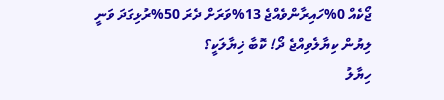ޖޯކެއް 0%ހައިރާންވެއްޖެ 13%ވަރަށް ދެރަ 50%ރުޅިގަދަ ވަނީ
ލިޔުން ކިޔާލެވިއްޖެ ދޯ! ކޮބާ ޚިޔާލަކީ؟
ހިޔާލު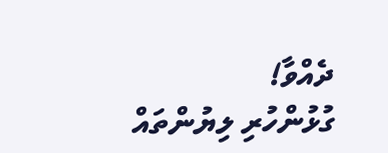ދެއްވާ!
ގުޅުންހުރި ލިޔުންތައް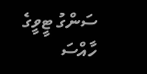ސަންގު ޓީވީގެ ހާއްސަ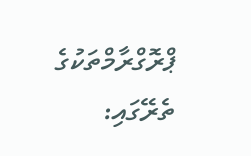ޕްރޮގްރާމްތަކުގެ ތެރޭގައި: